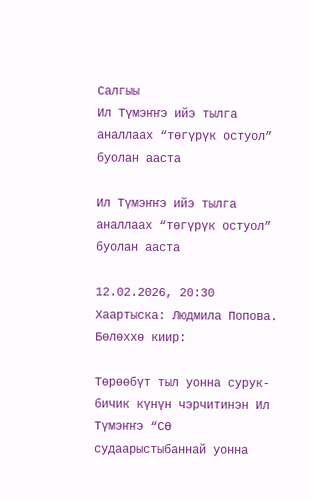Салгыы
Ил Түмэҥҥэ ийэ тылга аналлаах “төгүрүк остуол” буолан ааста

Ил Түмэҥҥэ ийэ тылга аналлаах “төгүрүк остуол” буолан ааста

12.02.2026, 20:30
Хаартыска: Людмила Попова.
Бөлөххө киир:

Төрөөбүт тыл уонна сурук-бичик күнүн чэрчитинэн Ил Түмэҥҥэ “СӨ судаарыстыбаннай уонна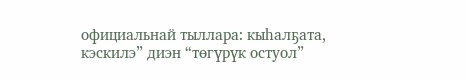официальнай тыллара: кыһалҕата, кэскилэ” диэн “төгүрүк остуол”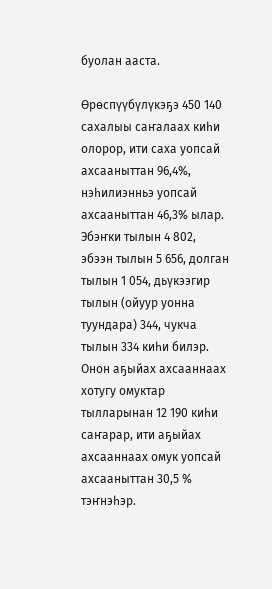буолан ааста.

Өрөспүүбүлүкэҕэ 450 140 сахалыы саҥалаах киһи олорор, ити саха уопсай ахсааныттан 96,4%, нэһилиэнньэ уопсай ахсааныттан 46,3% ылар. Эбэҥки тылын 4 802, эбээн тылын 5 656, долган тылын 1 054, дьүкээгир тылын (ойуур уонна туундара) 344, чукча тылын 334 киһи билэр. Онон аҕыйах ахсааннаах хотугу омуктар тылларынан 12 190 киһи саҥарар, ити аҕыйах ахсааннаах омук уопсай ахсааныттан 30,5 % тэҥнэһэр.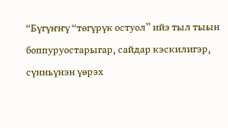“Бүгүҥҥү “төгүрүк остуол” ийэ тыл тыын боппуруостарыгар, сайдар кэскилигэр, сүнньүнэн үөрэх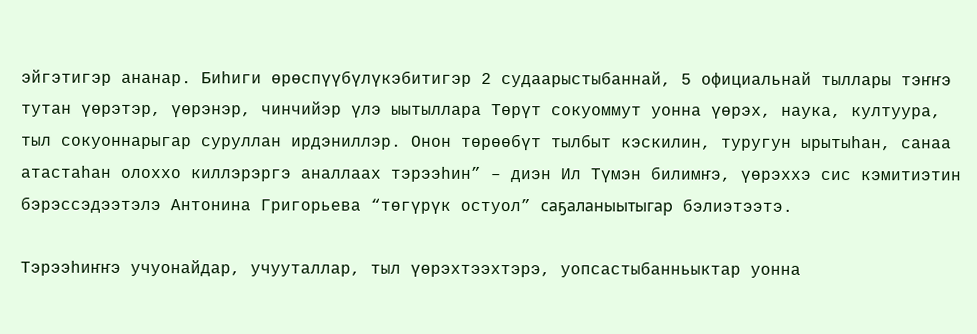эйгэтигэр ананар. Биһиги өрөспүүбүлүкэбитигэр 2 судаарыстыбаннай, 5 официальнай тыллары тэҥҥэ тутан үөрэтэр, үөрэнэр, чинчийэр үлэ ыытыллара Төрүт сокуоммут уонна үөрэх, наука, култуура, тыл сокуоннарыгар суруллан ирдэниллэр. Онон төрөөбүт тылбыт кэскилин, туругун ырытыһан, санаа атастаһан олоххо киллэрэргэ аналлаах тэрээһин” – диэн Ил Түмэн билимҥэ, үөрэххэ сис кэмитиэтин бэрэссэдээтэлэ Антонина Григорьева “төгүрүк остуол” саҕаланыытыгар бэлиэтээтэ.

Тэрээһиҥҥэ учуонайдар, учууталлар, тыл үөрэхтээхтэрэ, уопсастыбанньыктар уонна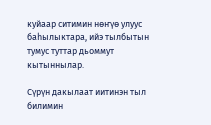куйаар ситимин нөҥүө улуус баһылыктара, ийэ тылбытын тумус туттар дьоммут кытыннылар.

Сүрүн дакылаат иитинэн тыл билимин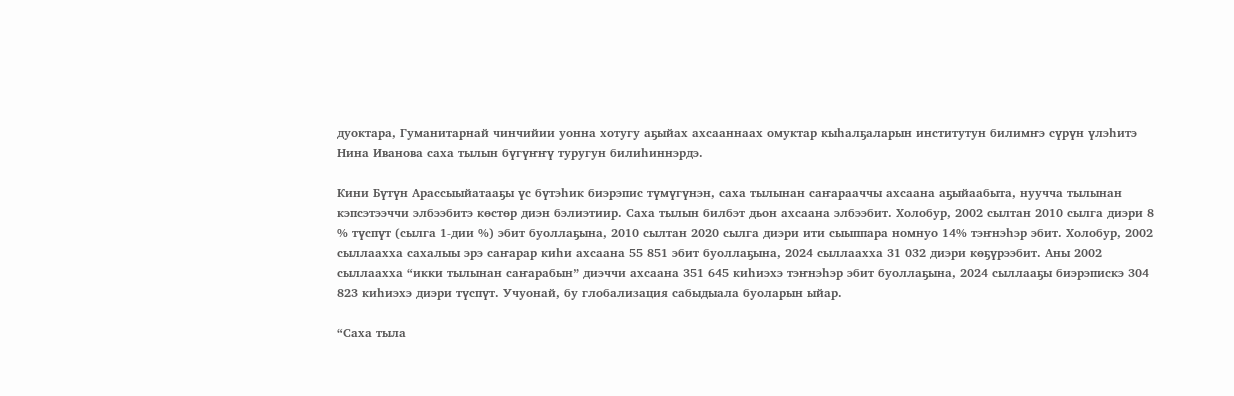дуоктара, Гуманитарнай чинчийии уонна хотугу аҕыйах ахсааннаах омуктар кыһалҕаларын институтун билимҥэ сүрүн үлэһитэ Нина Иванова саха тылын бүгүҥҥү туругун билиһиннэрдэ.

Кини Бүтүн Арассыыйатааҕы үс бүтэһик биэрэпис түмүгүнэн, саха тылынан саҥарааччы ахсаана аҕыйаабыта, нуучча тылынан кэпсэтээччи элбээбитэ көстөр диэн бэлиэтиир. Саха тылын билбэт дьон ахсаана элбээбит. Холобур, 2002 сылтан 2010 сылга диэри 8 % түспүт (сылга 1-дии %) эбит буоллаҕына, 2010 сылтан 2020 сылга диэри ити сыыппара номнуо 14% тэҥнэһэр эбит. Холобур, 2002 сыллаахха сахалыы эрэ саҥарар киһи ахсаана 55 851 эбит буоллаҕына, 2024 сыллаахха 31 032 диэри көҕүрээбит. Аны 2002 сыллаахха “икки тылынан саҥарабын” диэччи ахсаана 351 645 киһиэхэ тэҥнэһэр эбит буоллаҕына, 2024 сыллааҕы биэрэпискэ 304 823 киһиэхэ диэри түспүт. Учуонай, бу глобализация сабыдыала буоларын ыйар.

“Саха тыла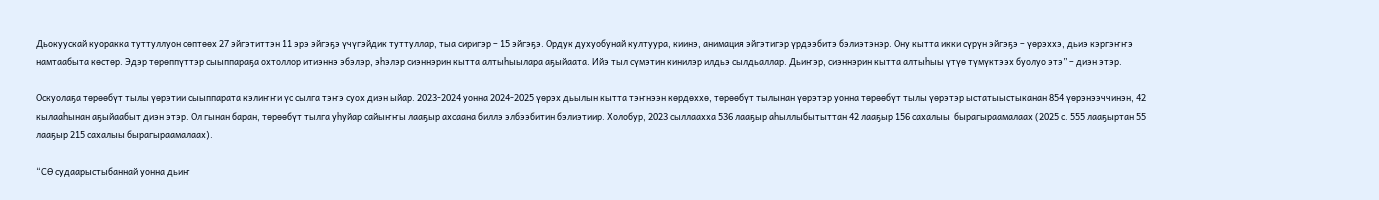Дьокуускай куоракка туттуллуон сөптөөх 27 эйгэтиттэн 11 эрэ эйгэҕэ үчүгэйдик туттуллар, тыа сиригэр – 15 эйгэҕэ. Ордук духуобунай култуура, киинэ, анимация эйгэтигэр үрдээбитэ бэлиэтэнэр. Ону кытта икки сүрүн эйгэҕэ – үөрэххэ, дьиэ кэргэҥҥэ намтаабыта көстөр. Эдэр төрөппүттэр сыыппараҕа охтоллор итиэннэ эбэлэр, эһэлэр сиэннэрин кытта алтыһыылара аҕыйаата. Ийэ тыл сүмэтин кинилэр илдьэ сылдьаллар. Дьиҥэр, сиэннэрин кытта алтыһыы үтүө түмүктээх буолуо этэ” – диэн этэр.

Оскуолаҕа төрөөбүт тылы үөрэтии сыыппарата кэлиҥҥи үс сылга тэҥэ суох диэн ыйар. 2023-2024 уонна 2024-2025 үөрэх дьылын кытта тэҥнээн көрдөххө, төрөөбүт тылынан үөрэтэр уонна төрөөбүт тылы үөрэтэр ыстатыыстыканан 854 үөрэнээччинэн, 42 кылааһынан аҕыйаабыт диэн этэр. Ол гынан баран, төрөөбүт тылга уһуйар сайыҥҥы лааҕыр ахсаана биллэ элбээбитин бэлиэтиир. Холобур, 2023 сыллаахха 536 лааҕыр аһыллыбытыттан 42 лааҕыр 156 сахалыы  бырагыраамалаах (2025 с. 555 лааҕыртан 55 лааҕыр 215 сахалыы бырагыраамалаах).

“СӨ судаарыстыбаннай уонна дьиҥ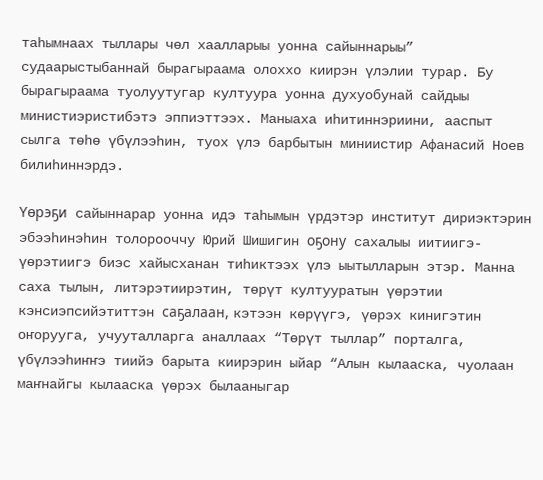таһымнаах тыллары чөл хаалларыы уонна сайыннарыы”  судаарыстыбаннай бырагыраама олоххо киирэн үлэлии турар. Бу бырагыраама туолуутугар култуура уонна духуобунай сайдыы министиэристибэтэ эппиэттээх. Маныаха иһитиннэриини, ааспыт сылга төһө үбүлээһин, туох үлэ барбытын миниистир Афанасий Ноев билиһиннэрдэ.

Үөрэҕи сайыннарар уонна идэ таһымын үрдэтэр институт дириэктэрин эбээһинэһин толорооччу Юрий Шишигин оҕону сахалыы иитиигэ-үөрэтиигэ биэс хайысханан тиһиктээх үлэ ыытылларын этэр. Манна саха тылын, литэрэтиирэтин, төрүт култууратын үөрэтии кэнсиэпсийэтиттэн саҕалаан, кэтээн көрүүгэ, үөрэх кинигэтин оҥорууга, учууталларга аналлаах “Төрүт тыллар” порталга, үбүлээһиҥҥэ тиийэ барыта киирэрин ыйар “Алын кылааска, чуолаан маҥнайгы кылааска үөрэх былааныгар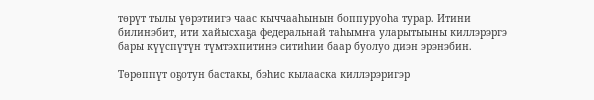төрүт тылы үөрэтиигэ чаас кыччааһынын боппуруоһа турар. Итини билинэбит, ити хайысхаҕа федеральнай таһымҥа уларытыыны киллэрэргэ бары күүспүтүн түмтэхпитинэ ситиһии баар буолуо диэн эрэнэбин.

Төрөппүт оҕотун бастакы, бэһис кылааска киллэрэригэр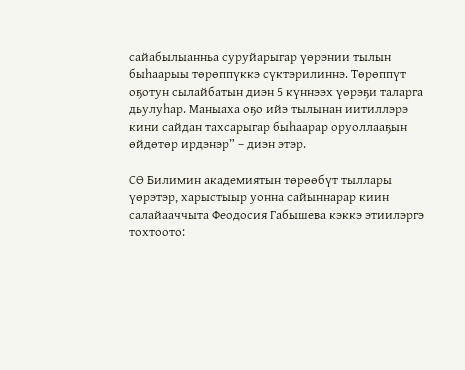сайабылыанньа суруйарыгар үөрэнии тылын быһаарыы төрөппүккэ сүктэрилиннэ. Төрөппүт оҕотун сылайбатын диэн 5 күннээх үөрэҕи таларга дьулуһар. Маныаха оҕо ийэ тылынан иитиллэрэ кини сайдан тахсарыгар быһаарар оруоллааҕын өйдөтөр ирдэнэр” – диэн этэр.

СӨ Билимин академиятын төрөөбүт тыллары үөрэтэр, харыстыыр уонна сайыннарар киин салайааччыта Феодосия Габышева кэккэ этиилэргэ тохтоото: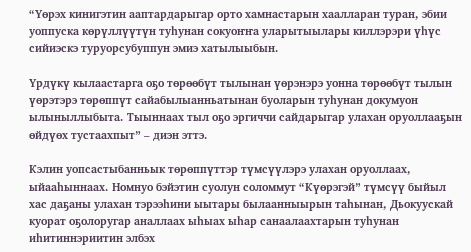“Үөрэх кинигэтин ааптардарыгар орто хамнастарын хаалларан туран, эбии уоппуска көрүллүүтүн туһунан сокуоҥҥа уларытыылары киллэрэри үһүс сийиэскэ туруорсубуппун эмиэ хатылыыбын.

Үрдүкү кылаастарга оҕо төрөөбүт тылынан үөрэнэрэ уонна төрөөбүт тылын үөрэтэрэ төрөппүт сайабылыанньатынан буоларын туһунан докумуон ылыныллыбыта. Тыыннаах тыл оҕо эргиччи сайдарыгар улахан оруоллааҕын өйдүөх тустаахпыт” – диэн эттэ.

Кэлин уопсастыбанньык төрөппүттэр түмсүүлэрэ улахан оруоллаах, ыйааһыннаах. Номнуо бэйэтин суолун соломмут “Күөрэгэй” түмсүү быйыл хас даҕаны улахан тэрээһини ыытары былаанныырын таһынан, Дьокуускай куорат оҕолоругар аналлаах ыһыах ыһар санаалаахтарын туһунан иһитиннэриитин элбэх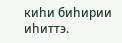киһи биһирии иһиттэ.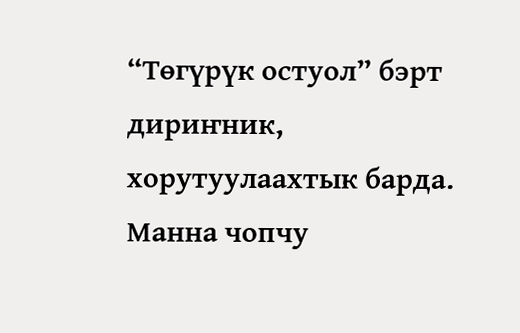“Төгүрүк остуол” бэрт дириҥник, хорутуулаахтык барда. Манна чопчу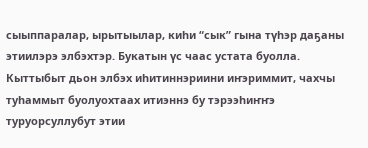сыыппаралар, ырытыылар, киһи “сык” гына түһэр даҕаны этиилэрэ элбэхтэр. Букатын үс чаас устата буолла. Кыттыбыт дьон элбэх иһитиннэриини иҥэриммит, чахчы туһаммыт буолуохтаах итиэннэ бу тэрээһиҥҥэ туруорсуллубут этии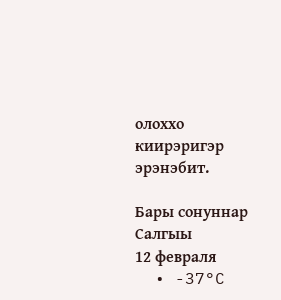олоххо киирэригэр эрэнэбит.

Бары сонуннар
Салгыы
12 февраля
  • -37°C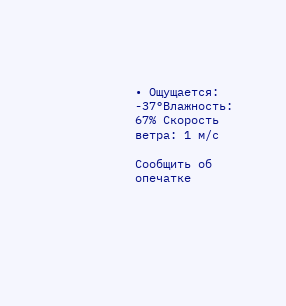• Ощущается: -37°Влажность: 67% Скорость ветра: 1 м/с

Сообщить об опечатке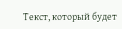Текст, который будет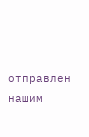отправлен нашим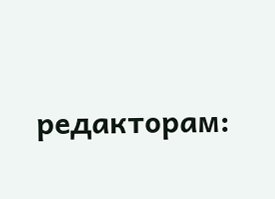редакторам: